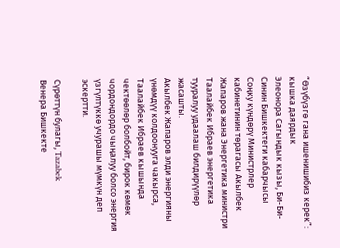“Өзүбүзгө гана ишенишибиз керек”: кышка даярдык
Элеонора Сагындык кызы, Би-Би-Синин Бишкектеги кабарчысы
Соңку күндөрү Министрлер кабинетинин төрагасы Акылбек Жапаров жана Энергетика министри Таалайбек Ибраев энергетика тууралуу удаалаш билдирүүлөр жасашты.
Акылбек Жапаров элди энергияны үнөмдүү колдоонууга чакырса, Таалайбек Ибраев кышында чектөөлөр болбойт, бирок көмөк чордондордо чыңалуу болсо энергия үзгүлтүккө учурашы мүмкүн деп эскертти.

Сүрөттүн булагы, Tazabek
Венера Бишкекте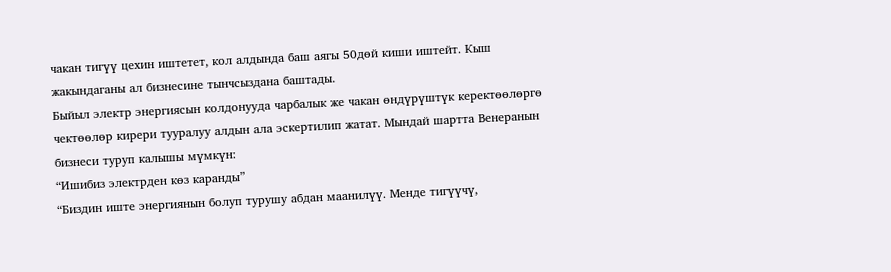чакан тигүү цехин иштетет, кол алдында баш аягы 50дөй киши иштейт. Кыш жакындаганы ал бизнесине тынчсыздана баштады.
Быйыл электр энергиясын колдонууда чарбалык же чакан өндүрүштүк керектөөлөргө чектөөлөр кирери тууралуу алдын ала эскертилип жатат. Мындай шартта Венеранын бизнеси туруп калышы мүмкүн:
“Ишибиз электрден көз каранды”
“Биздин иште энергиянын болуп турушу абдан маанилүү. Менде тигүүчү,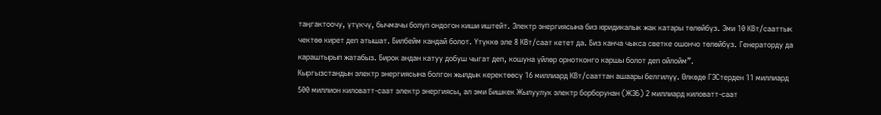таңгактоочу, үтүкчү, бычмачы болуп ондогон киши иштейт. Электр энергиясына биз юридикалык жак катары төлөйбүз. Эми 10 КВт/сааттык чектөө кирет деп атышат. Билбейм кандай болот. Үтүккө эле 8 КВт/саат кетет да. Биз канча чыкса светке ошончо төлөйбүз. Генераторду да караштырып жатабыз. Бирок андан катуу добуш чыгат деп, кошуна үйлөр орнотконго каршы болот деп ойлойм”.
Кыргызстандын электр энергиясына болгон жылдык керектөөсү 16 миллиард КВт/сааттан ашаары белгилүү. Өлкөдө ГЭСтерден 11 миллиард 500 миллион киловатт-саат электр энергиясы, ал эми Бишкек Жылуулук электр борборунан (ЖЭБ) 2 миллиард киловатт-саат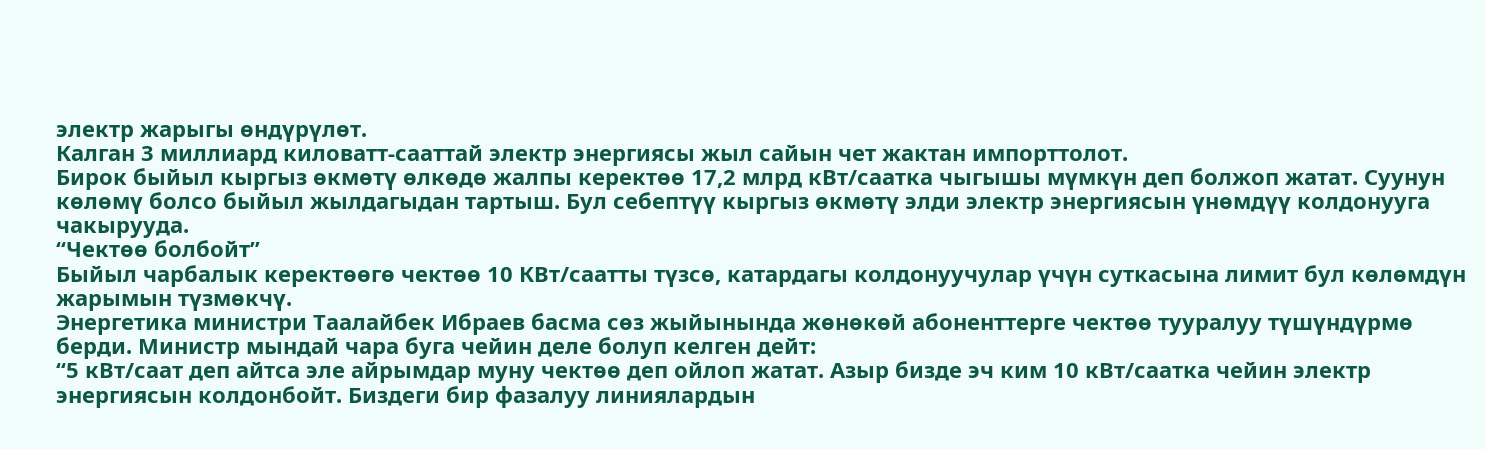электр жарыгы өндүрүлөт.
Калган 3 миллиард киловатт-сааттай электр энергиясы жыл сайын чет жактан импорттолот.
Бирок быйыл кыргыз өкмөтү өлкөдө жалпы керектөө 17,2 млрд кВт/саатка чыгышы мүмкүн деп болжоп жатат. Суунун көлөмү болсо быйыл жылдагыдан тартыш. Бул себептүү кыргыз өкмөтү элди электр энергиясын үнөмдүү колдонууга чакырууда.
“Чектөө болбойт”
Быйыл чарбалык керектөөгө чектөө 10 КВт/саатты түзсө, катардагы колдонуучулар үчүн суткасына лимит бул көлөмдүн жарымын түзмөкчү.
Энергетика министри Таалайбек Ибраев басма сөз жыйынында жөнөкөй абоненттерге чектөө тууралуу түшүндүрмө берди. Министр мындай чара буга чейин деле болуп келген дейт:
“5 кВт/саат деп айтса эле айрымдар муну чектөө деп ойлоп жатат. Азыр бизде эч ким 10 кВт/саатка чейин электр энергиясын колдонбойт. Биздеги бир фазалуу линиялардын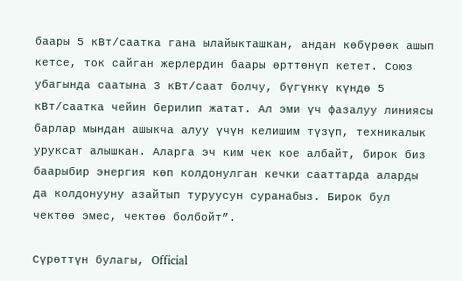баары 5 кВт/саатка гана ылайыкташкан, андан көбүрөөк ашып кетсе, ток сайган жерлердин баары өрттөнүп кетет. Союз убагында саатына 3 кВт/саат болчу, бүгүнкү күндө 5 кВт/саатка чейин берилип жатат. Ал эми үч фазалуу линиясы барлар мындан ашыкча алуу үчүн келишим түзүп, техникалык уруксат алышкан. Аларга эч ким чек кое албайт, бирок биз баарыбир энергия көп колдонулган кечки сааттарда аларды да колдонууну азайтып туруусун суранабыз. Бирок бул чектөө эмес, чектөө болбойт”.

Сүрөттүн булагы, Official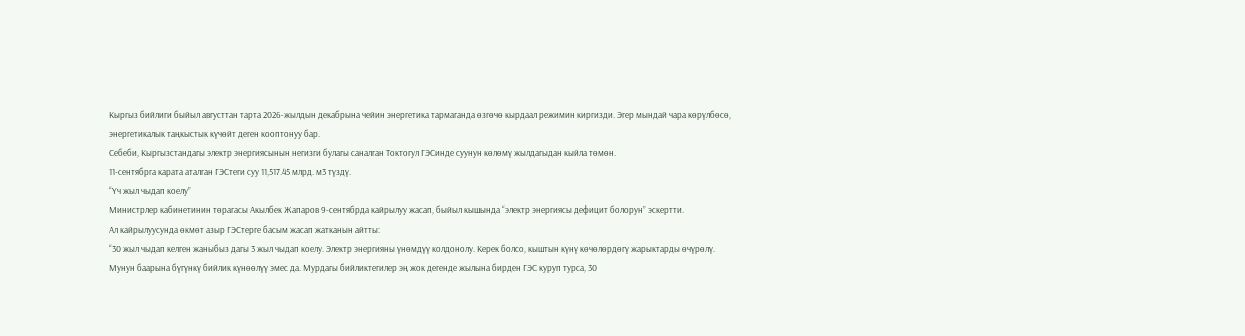Кыргыз бийлиги быйыл августтан тарта 2026-жылдын декабрына чейин энергетика тармаганда өзгөчө кырдаал режимин киргизди. Эгер мындай чара көрүлбөсө, энергетикалык таңкыстык күчөйт деген кооптонуу бар.
Себеби, Кыргызстандагы электр энергиясынын негизги булагы саналган Токтогул ГЭСинде суунун көлөмү жылдагыдан кыйла төмөн.
11-сентябрга карата аталган ГЭСтеги суу 11,517.45 млрд. м3 түздү.
“Үч жыл чыдап коелу”
Министрлер кабинетинин төрагасы Акылбек Жапаров 9-сентябрда кайрылуу жасап, быйыл кышында “электр энергиясы дефицит болорун” эскертти.
Ал кайрылуусунда өкмөт азыр ГЭСтерге басым жасап жатканын айтты:
“30 жыл чыдап келген жаныбыз дагы 3 жыл чыдап коелу. Электр энергияны үнөмдүү колдонолу. Керек болсо, кыштын күнү көчөлөрдөгү жарыктарды өчүрөлү. Мунун баарына бүгүнкү бийлик күнөөлүү эмес да. Мурдагы бийликтегилер эң жок дегенде жылына бирден ГЭС куруп турса, 30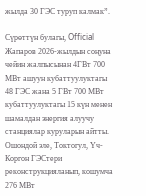жылда 30 ГЭС туруп калмак”.

Сүрөттүн булагы, Official
Жапаров 2026-жылдын соңуна чейин жалпысынан 4ГВт 700 МВт ашуун кубаттуулуктагы 48 ГЭС жана 5 ГВт 700 МВт кубаттуулуктагы 15 күн менен шамалдан энергия алуучу станциялар куруларын айтты.
Ошондой эле, Токтогул, Үч-Коргон ГЭСтери реконструкцияланып, кошумча 276 МВт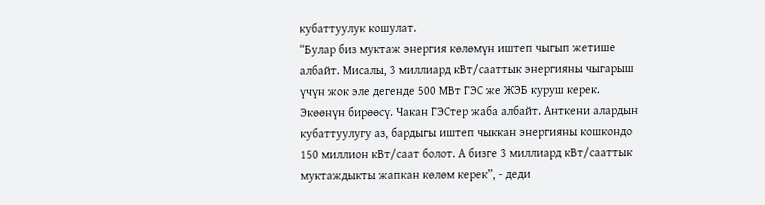кубаттуулук кошулат.
“Булар биз муктаж энергия көлөмүн иштеп чыгып жетише албайт. Мисалы, 3 миллиард кВт/сааттык энергияны чыгарыш үчүн жок эле дегенде 500 МВт ГЭС же ЖЭБ куруш керек. Экөөнүн бирөөсү. Чакан ГЭСтер жаба албайт. Анткени алардын кубаттуулугу аз, бардыгы иштеп чыккан энергияны кошкондо 150 миллион кВт/саат болот. А бизге 3 миллиард кВт/сааттык муктаждыкты жапкан көлөм керек”, - деди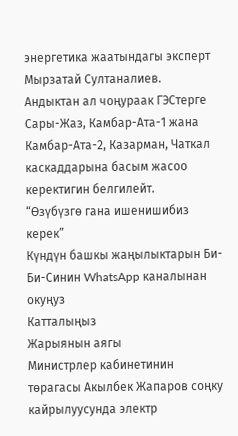энергетика жаатындагы эксперт Мырзатай Султаналиев.
Андыктан ал чоңураак ГЭСтерге Сары-Жаз, Камбар-Ата-1 жана Камбар-Ата-2, Казарман, Чаткал каскаддарына басым жасоо керектигин белгилейт.
“Өзүбүзгө гана ишенишибиз керек”
Күндүн башкы жаңылыктарын Би-Би-Синин WhatsApp каналынан окуңуз
Катталыңыз
Жарыянын аягы
Министрлер кабинетинин төрагасы Акылбек Жапаров соңку кайрылуусунда электр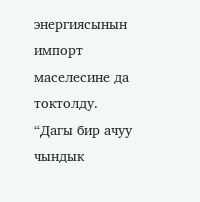энергиясынын импорт маселесине да токтолду.
“Дагы бир ачуу чындык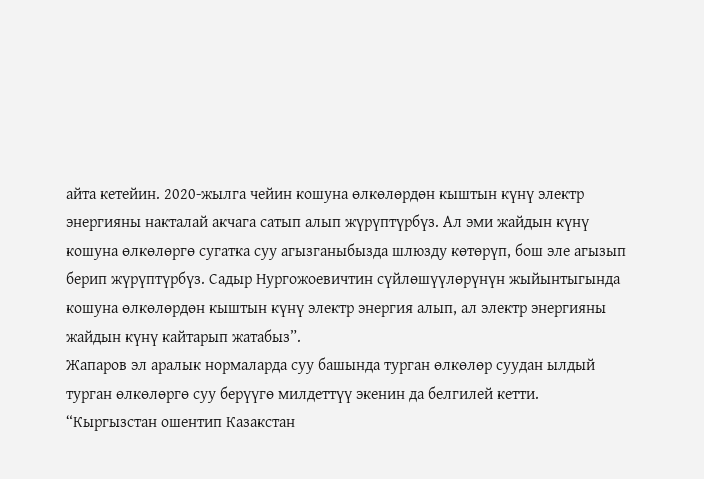айта кетейин. 2020-жылга чейин кошуна өлкөлөрдөн кыштын күнү электр энергияны накталай акчага сатып алып жүрүптүрбүз. Ал эми жайдын күнү кошуна өлкөлөргө сугатка суу агызганыбызда шлюзду көтөрүп, бош эле агызып берип жүрүптүрбүз. Садыр Нургожоевичтин сүйлөшүүлөрүнүн жыйынтыгында кошуна өлкөлөрдөн кыштын күнү электр энергия алып, ал электр энергияны жайдын күнү кайтарып жатабыз”.
Жапаров эл аралык нормаларда суу башында турган өлкөлөр суудан ылдый турган өлкөлөргө суу берүүгө милдеттүү экенин да белгилей кетти.
“Кыргызстан ошентип Казакстан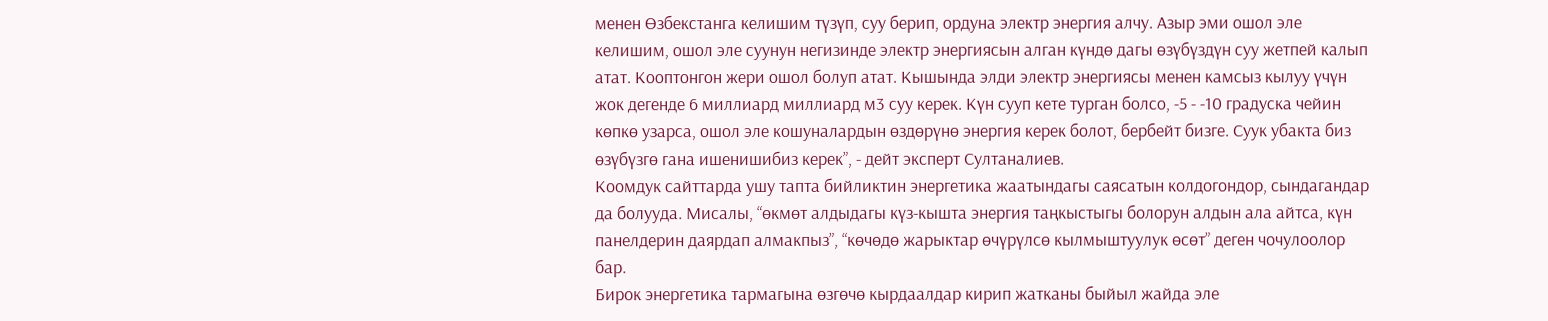менен Өзбекстанга келишим түзүп, суу берип, ордуна электр энергия алчу. Азыр эми ошол эле келишим, ошол эле суунун негизинде электр энергиясын алган күндө дагы өзүбүздүн суу жетпей калып атат. Кооптонгон жери ошол болуп атат. Кышында элди электр энергиясы менен камсыз кылуу үчүн жок дегенде 6 миллиард миллиард м3 суу керек. Күн сууп кете турган болсо, -5 - -10 градуска чейин көпкө узарса, ошол эле кошуналардын өздөрүнө энергия керек болот, бербейт бизге. Суук убакта биз өзүбүзгө гана ишенишибиз керек”, - дейт эксперт Султаналиев.
Коомдук сайттарда ушу тапта бийликтин энергетика жаатындагы саясатын колдогондор, сындагандар да болууда. Мисалы, “өкмөт алдыдагы күз-кышта энергия таңкыстыгы болорун алдын ала айтса, күн панелдерин даярдап алмакпыз”, “көчөдө жарыктар өчүрүлсө кылмыштуулук өсөт” деген чочулоолор бар.
Бирок энергетика тармагына өзгөчө кырдаалдар кирип жатканы быйыл жайда эле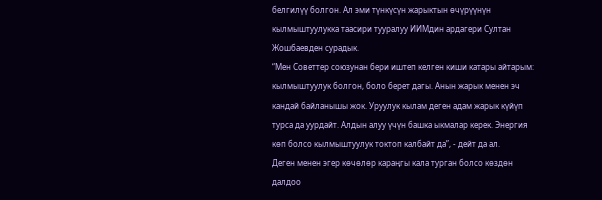белгилүү болгон. Ал эми түнкүсүн жарыктын өчүрүүнүн кылмыштуулукка таасири тууралуу ИИМдин ардагери Султан Жошбаевден сурадык.
“Мен Советтер союзунан бери иштеп келген киши катары айтарым: кылмыштуулук болгон, боло берет дагы. Анын жарык менен эч кандай байланышы жок. Уруулук кылам деген адам жарык күйүп турса да уурдайт. Алдын алуу үчүн башка ыкмалар керек. Энергия көп болсо кылмыштуулук токтоп калбайт да”, - дейт да ал.
Деген менен эгер көчөлөр караңгы кала турган болсо көздөн далдоо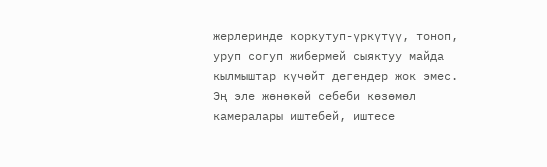жерлеринде коркутуп-үркүтүү, тоноп, уруп согуп жибермей сыяктуу майда кылмыштар күчөйт дегендер жок эмес. Эң эле жөнөкөй себеби көзөмөл камералары иштебей, иштесе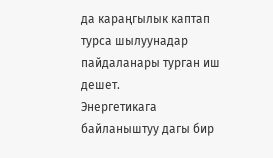да караңгылык каптап турса шылуунадар пайдаланары турган иш дешет.
Энергетикага байланыштуу дагы бир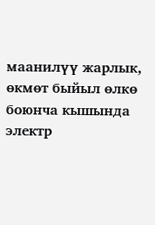маанилүү жарлык, өкмөт быйыл өлкө боюнча кышында электр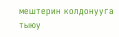мештерин колдонууга тыюу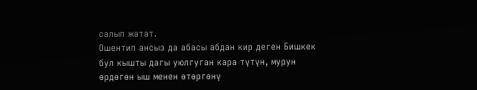салып жатат.
Ошентип ансыз да абасы абдан кир деген Бишкек бул кышты дагы уюлгуган кара түтүн, мурун өрдөгөн ыш менен өтөргөнү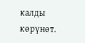калды көрүнөт.